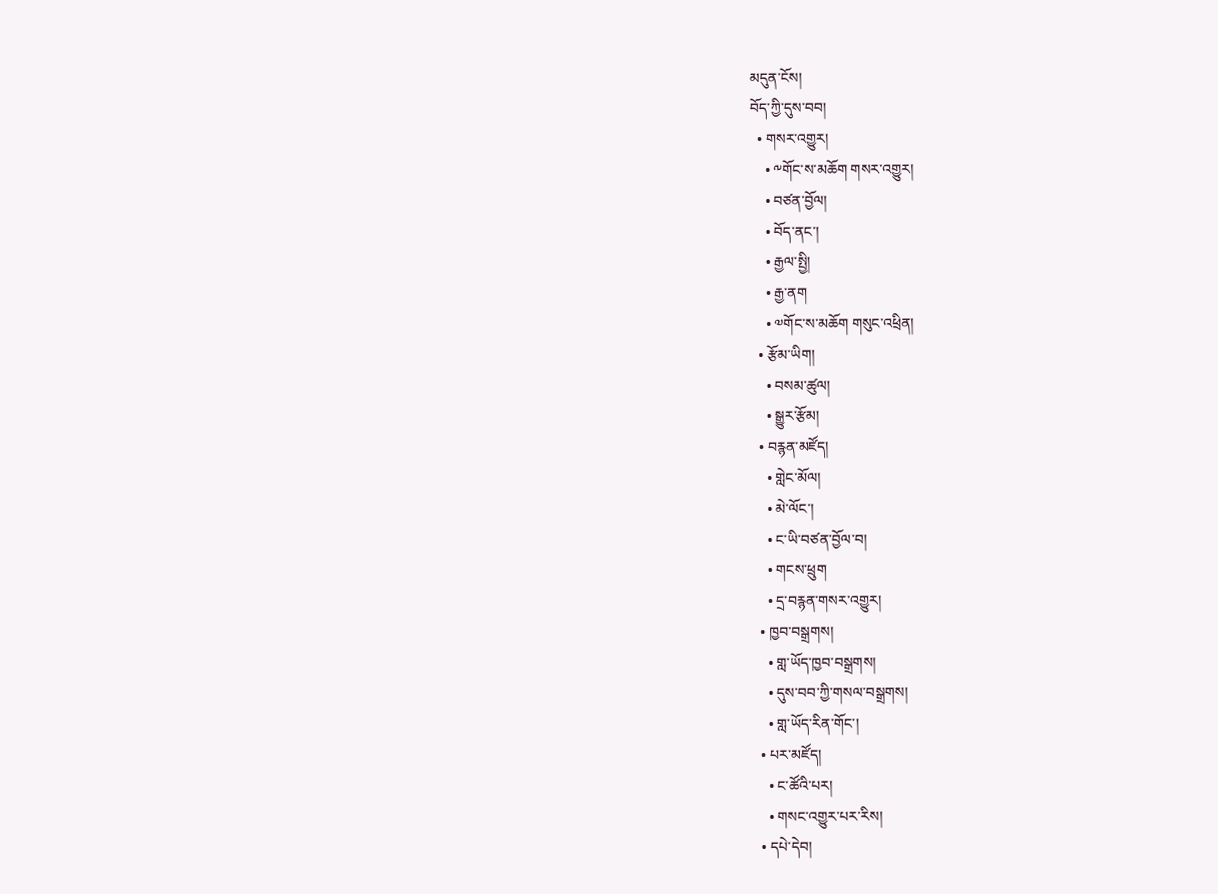མདུན་ངོས།
བོད་ཀྱི་དུས་བབ།
  • གསར་འགྱུར།
    • ༸གོང་ས་མཆོག གསར་འགྱུར།
    • བཙན་བྱོལ།
    • བོད་ནང་།
    • རྒྱལ་སྤྱི།
    • རྒྱ་ནག
    • ༧གོང་ས་མཆོག གསུང་འཕྲིན།
  • རྩོམ་ཡིག།
    • བསམ་ཚུལ།
    • སྒྱུར་རྩོམ།
  • བརྙན་མཛོད།
    • གླེང་མོལ།
    • མེ་ལོང་།
    • ང་ཡི་བཙན་བྱོལ་བ།
    • གངས་ཕྲུག
    • དྲ་བརྙན་གསར་འགྱུར།
  • ཁྱབ་བསྒྲགས།
    • གླ་ཡོད་ཁྱབ་བསྒྲགས།
    • དུས་བབ་ཀྱི་གསལ་བསྒྲགས།
    • གླ་ཡོད་རིན་གོང་།
  • པར་མཛོད།
    • ང་ཚོའི་པར།
    • གསང་འགྱུར་པར་རིས།
  • དཔེ་དེབ།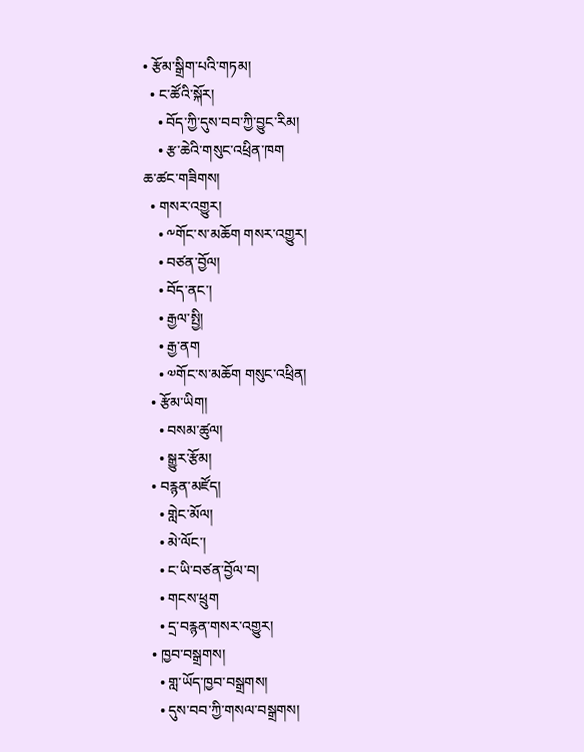• རྩོམ་སྒྲིག་པའི་གཏམ།
  • ང་ཚོའི་སྐོར།
    • བོད་ཀྱི་དུས་བབ་ཀྱི་བྱུང་རིམ།
    • རྩ་ཆེའི་གསུང་འཕྲིན་ཁག
ཆ་ཚང་གཟིགས།
  • གསར་འགྱུར།
    • ༸གོང་ས་མཆོག གསར་འགྱུར།
    • བཙན་བྱོལ།
    • བོད་ནང་།
    • རྒྱལ་སྤྱི།
    • རྒྱ་ནག
    • ༧གོང་ས་མཆོག གསུང་འཕྲིན།
  • རྩོམ་ཡིག།
    • བསམ་ཚུལ།
    • སྒྱུར་རྩོམ།
  • བརྙན་མཛོད།
    • གླེང་མོལ།
    • མེ་ལོང་།
    • ང་ཡི་བཙན་བྱོལ་བ།
    • གངས་ཕྲུག
    • དྲ་བརྙན་གསར་འགྱུར།
  • ཁྱབ་བསྒྲགས།
    • གླ་ཡོད་ཁྱབ་བསྒྲགས།
    • དུས་བབ་ཀྱི་གསལ་བསྒྲགས།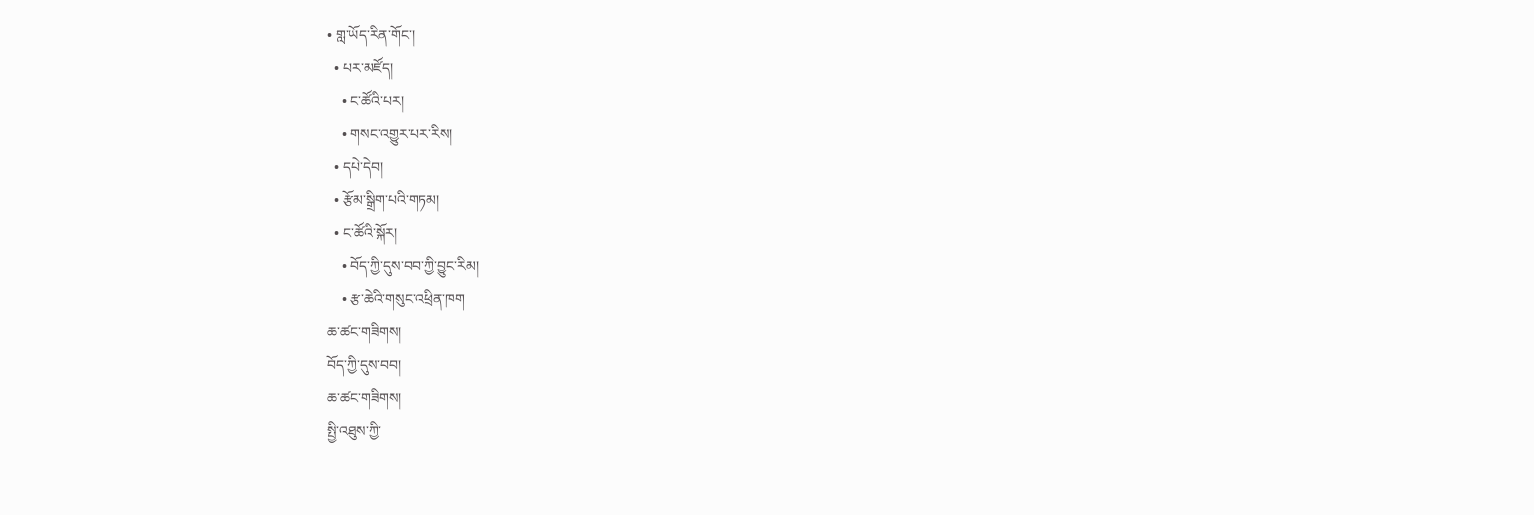• གླ་ཡོད་རིན་གོང་།
  • པར་མཛོད།
    • ང་ཚོའི་པར།
    • གསང་འགྱུར་པར་རིས།
  • དཔེ་དེབ།
  • རྩོམ་སྒྲིག་པའི་གཏམ།
  • ང་ཚོའི་སྐོར།
    • བོད་ཀྱི་དུས་བབ་ཀྱི་བྱུང་རིམ།
    • རྩ་ཆེའི་གསུང་འཕྲིན་ཁག
ཆ་ཚང་གཟིགས།
བོད་ཀྱི་དུས་བབ།
ཆ་ཚང་གཟིགས།
སྤྱི་འཐུས་ཀྱི་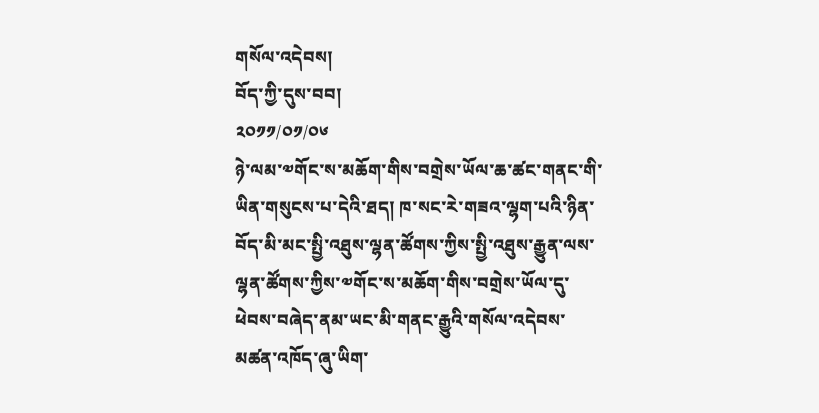གསོལ་འདེབས།
བོད་ཀྱི་དུས་བབ།
༢༠༡༡/༠༡/༠༦
ཉེ་ལམ་༧གོང་ས་མཆོག་གིས་བགྲེས་ཡོལ་ཆ་ཚང་གནང་གི་ཡིན་གསུངས་པ་དེའི་ཐད། ཁ་སང་རེ་གཟའ་ལྷག་པའི་ཉིན་བོད་མི་མང་སྤྱི་འཐུས་ལྷན་ཚོགས་ཀྱིས་སྤྱི་འཐུས་རྒྱུན་ལས་ལྷན་ཚོགས་ཀྱིས་༧གོང་ས་མཆོག་གིས་བགྲེས་ཡོལ་དུ་ཕེབས་བཞེད་ནམ་ཡང་མི་གནང་རྒྱུའི་གསོལ་འདེབས་མཚན་འཁོད་ཞུ་ཡིག་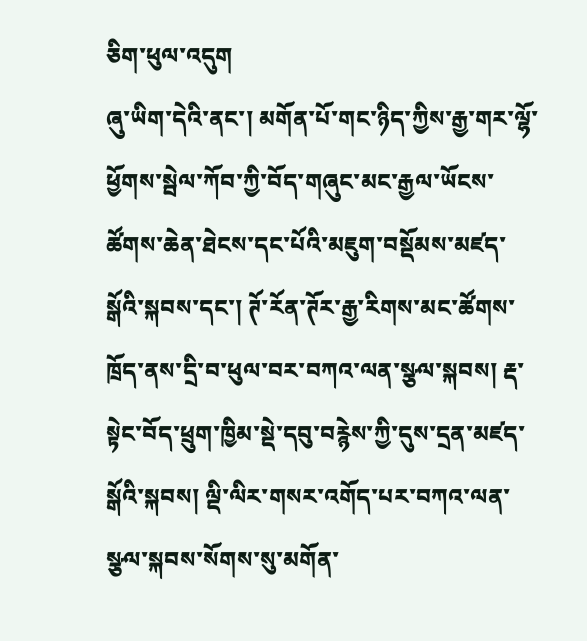ཅིག་ཕུལ་འདུག
ཞུ་ཡིག་དེའི་ནང་། མགོན་པོ་གང་ཉིད་ཀྱིས་རྒྱ་གར་ལྷོ་ཕྱོགས་སྦེལ་ཀོབ་ཀྱི་བོད་གཞུང་མང་རྒྱལ་ཡོངས་ཚོགས་ཆེན་ཐེངས་དང་པོའི་མཇུག་བསྡོམས་མཛད་སྒོའི་སྐབས་དང་། ཊོ་རོན་ཊོར་རྒྱ་རིགས་མང་ཚོགས་ཁྲོད་ནས་དྲི་བ་ཕུལ་བར་བཀའ་ལན་སྩལ་སྐབས། རྡ་སྟེང་བོད་ཕྲུག་ཁྱིམ་སྡེ་དབུ་བརྙེས་ཀྱི་དུས་དྲན་མཛད་སྒོའི་སྐབས། ལྡི་ལིར་གསར་འགོད་པར་བཀའ་ལན་སྩལ་སྐབས་སོགས་སུ་མགོན་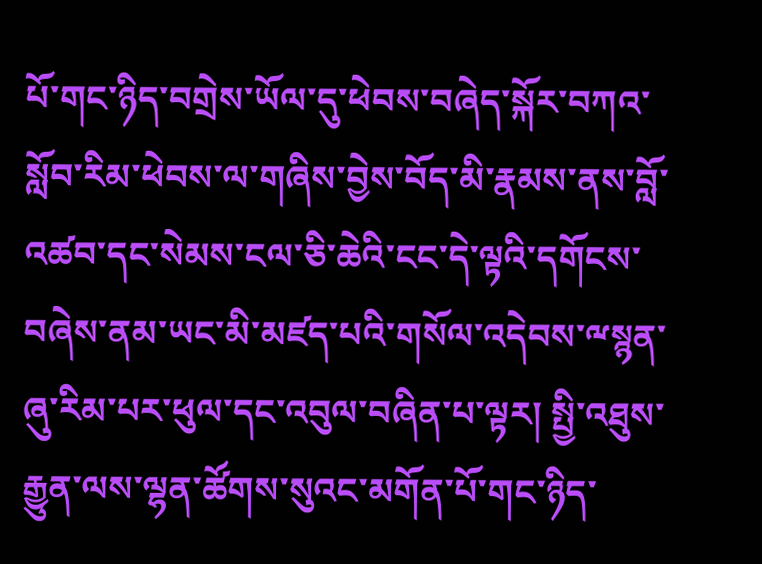པོ་གང་ཉིད་བགྲེས་ཡོལ་དུ་ཕེབས་བཞེད་སྐོར་བཀའ་སློབ་རིམ་ཕེབས་ལ་གཞིས་བྱེས་བོད་མི་རྣམས་ནས་བློ་འཚབ་དང་སེམས་ངལ་ཅི་ཆེའི་ངང་དེ་ལྟའི་དགོངས་བཞེས་ནམ་ཡང་མི་མཛད་པའི་གསོལ་འདེབས་ྋསྙན་ཞུ་རིམ་པར་ཕུལ་དང་འབུལ་བཞིན་པ་ལྟར། སྤྱི་འཐུས་རྒྱུན་ལས་ལྷན་ཚོགས་སུའང་མགོན་པོ་གང་ཉིད་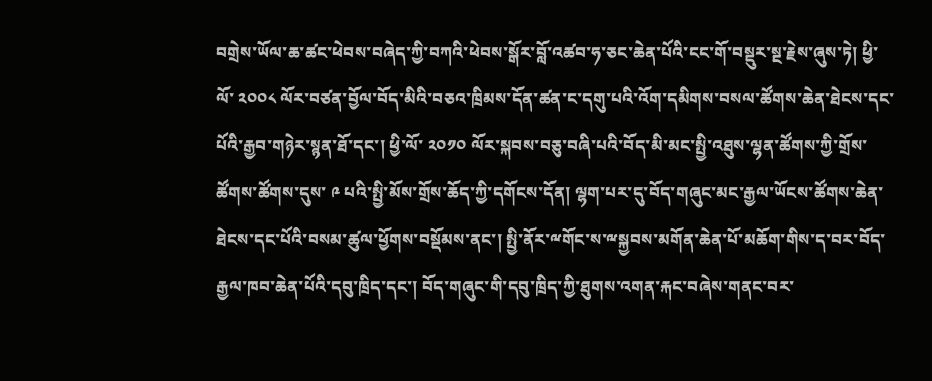བགྲེས་ཡོལ་ཆ་ཚང་ཕེབས་བཞེད་ཀྱི་བཀའི་ཕེབས་སྒོར་བློ་འཚབ་ཧ་ཅང་ཆེན་པོའི་ངང་གོ་བསྡུར་སྔ་རྗེས་ཞུས་ཏེ། ཕྱི་ལོ་ ༢༠༠༨ ལོར་བཙན་བྱོལ་བོད་མིའི་བཅའ་ཁྲིམས་དོན་ཚན་ང་དགུ་པའི་འོག་དམིགས་བསལ་ཚོགས་ཆེན་ཐེངས་དང་པོའི་རྒྱབ་གཉེར་སྙན་ཐོ་དང་། ཕྱི་ལོ་ ༢༠༡༠ ལོར་སྐབས་བཅུ་བཞི་པའི་བོད་མི་མང་སྤྱི་འཐུས་ལྷན་ཚོགས་ཀྱི་གྲོས་ཚོགས་ཚོགས་དུས་ ༩ པའི་སྤྱི་མོས་གྲོས་ཆོད་ཀྱི་དགོངས་དོན། ལྷག་པར་དུ་བོད་གཞུང་མང་རྒྱལ་ཡོངས་ཚོགས་ཆེན་ཐེངས་དང་པོའི་བསམ་ཚུལ་ཕྱོགས་བསྡོམས་ནང་། སྤྱི་ནོར་ྋགོང་ས་ྋསྐྱབས་མགོན་ཆེན་པོ་མཆོག་གིས་ད་བར་བོད་རྒྱལ་ཁབ་ཆེན་པོའི་དབུ་ཁྲིད་དང་། བོད་གཞུང་གི་དབུ་ཁྲིད་ཀྱི་ཐུགས་འགན་རྐང་བཞེས་གནང་བར་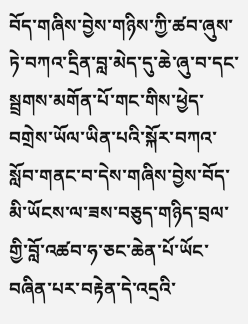བོད་གཞིས་བྱེས་གཉིས་ཀྱི་ཚབ་ཞུས་ཏེ་བཀའ་དྲིན་བླ་མེད་དུ་ཆེ་ཞུ་བ་དང་སྦྲགས་མགོན་པོ་གང་གིས་ཕྱེད་བགྲེས་ཡོལ་ཡིན་པའི་སྐོར་བཀའ་སློབ་གནང་བ་དེས་གཞིས་བྱེས་བོད་མི་ཡོངས་ལ་ཟས་བཅུད་གཉིད་བྲལ་གྱི་བློ་འཚབ་ཧ་ཅང་ཆེན་པོ་ཡོང་བཞིན་པར་བརྟེན་དེ་འདྲའི་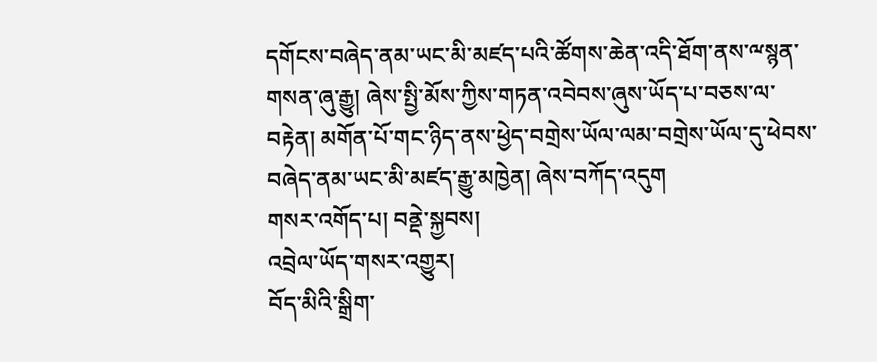དགོངས་བཞེད་ནམ་ཡང་མི་མཛད་པའི་ཚོགས་ཆེན་འདི་ཐོག་ནས་ྋསྙན་གསན་ཞུ་རྒྱུ། ཞེས་སྤྱི་མོས་ཀྱིས་གཏན་འབེབས་ཞུས་ཡོད་པ་བཅས་ལ་བརྟེན། མགོན་པོ་གང་ཉིད་ནས་ཕྱེད་བགྲེས་ཡོལ་ལམ་བགྲེས་ཡོལ་དུ་ཕེབས་བཞེད་ནམ་ཡང་མི་མཛད་རྒྱུ་མཁྱེན། ཞེས་བཀོད་འདུག
གསར་འགོད་པ། བནྡེ་སྐྱབས།
འབྲེལ་ཡོད་གསར་འགྱུར།
བོད་མིའི་སྒྲིག་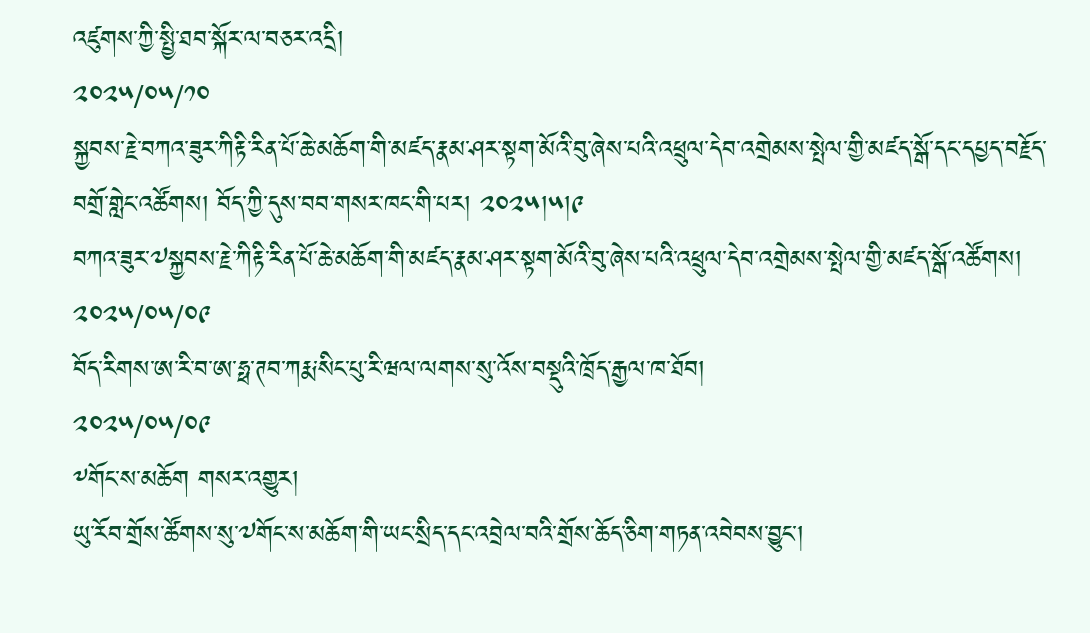འཛུགས་ཀྱི་སྤྱི་ཐབ་སྐོར་ལ་བཅར་འདྲི།
༢༠༢༥/༠༥/༡༠
སྐྱབས་རྗེ་བཀའ་ཟུར་ཀིརྟི་རིན་པོ་ཆེ་མཆོག་གི་མཛད་རྣམ་ཤར་སྟག་མོའི་བུ་ཞེས་པའི་འཕྲུལ་དེབ་འགྲེམས་སྤེལ་གྱི་མཛད་སྒོ་དང་དཔྱད་བརྗོད་བགྲོ་གླེང་འཚོགས། བོད་ཀྱི་དུས་བབ་གསར་ཁང་གི་པར། ༢༠༢༥།༥།༩
བཀའ་ཟུར་༧སྐྱབས་རྗེ་ཀིརྟི་རིན་པོ་ཆེ་མཆོག་གི་མཛད་རྣམ་ཤར་སྟག་མོའི་བུ་ཞེས་པའི་འཕྲུལ་དེབ་འགྲེམས་སྤེལ་གྱི་མཛད་སྒོ་འཚོགས།
༢༠༢༥/༠༥/༠༩
བོད་རིགས་ཨ་རི་བ་ཨ་ཧྥ་ཊབ་ཀརྨ་སིང་པུ་རི་ཝལ་ལགས་སུ་འོས་བསྡུའི་ཁྲོད་རྒྱལ་ཁ་ཐོབ།
༢༠༢༥/༠༥/༠༩
༸གོང་ས་མཆོག གསར་འགྱུར།
ཡུ་རོབ་གྲོས་ཚོགས་སུ་༧གོང་ས་མཆོག་གི་ཡང་སྲིད་དང་འབྲེལ་བའི་གྲོས་ཆོད་ཅིག་གཏན་འབེབས་བྱུང་།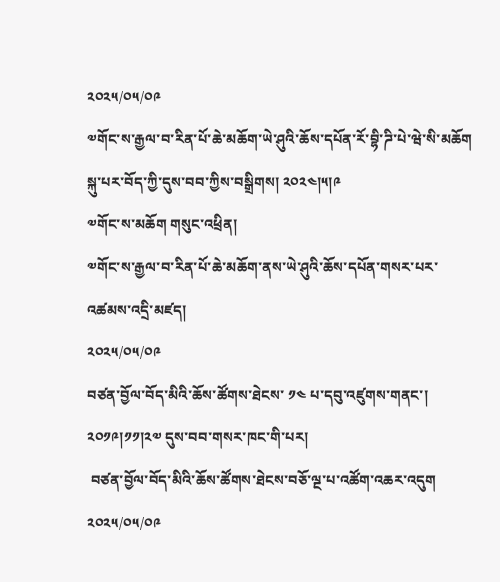༢༠༢༥/༠༥/༠༩
༧གོང་ས་རྒྱལ་བ་རིན་པོ་ཆེ་མཆོག་ཡེ་ཤུའི་ཆོས་དཔོན་རོ་བྷི་ཌི་པེ་ཝེ་སི་མཆོག སྐུ་པར་བོད་ཀྱི་དུས་བབ་ཀྱིས་བསྒྲིགས། ༢༠༢༤།༥།༩
༧གོང་ས་མཆོག གསུང་འཕྲིན།
༧གོང་ས་རྒྱལ་བ་རིན་པོ་ཆེ་མཆོག་ནས་ཡེ་ཤུའི་ཆོས་དཔོན་གསར་པར་འཚམས་འདྲི་མཛད།
༢༠༢༥/༠༥/༠༩
བཙན་བྱོལ་བོད་མིའི་ཆོས་ཚོགས་ཐེངས་ ༡༤ པ་དབུ་འཛུགས་གནང་། ༢༠༡༩།༡༡།༢༧ དུས་བབ་གསར་ཁང་གི་པར།
 བཙན་བྱོལ་བོད་མིའི་ཆོས་ཚོགས་ཐེངས་བཅོ་ལྔ་པ་འཚོག་འཆར་འདུག
༢༠༢༥/༠༥/༠༩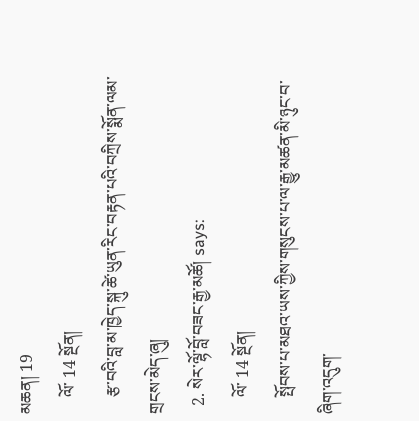མཆན། 19
    ལོ་ 14 སྔོན།
    རྩ་བའི་བླ་མ་ཁྱེད་སྐུ་ཚེ་ཡུན་རིང་བརྟན་པའི་བཀྲིས་སྨོན་ལམ་གྲངས་མེད་ཞུ།
  2. སེར་ལྷོ་བློ་བཟང་རྒྱ་མཚོ། says:
    ལོ་ 14 སྔོན།
    སྤོབས་པ་མཐའ་ཡས་ཀྱིས་གསུངས་པ་ལ་རྒྱུ་མཚན་མི་ཉུང་བ་ཞིག་འདུག་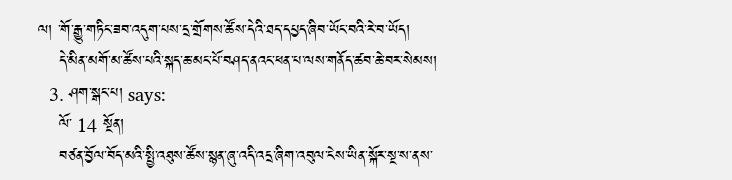ལ། ་གོ་རྒྱུ་གཏིང་ཟབ་འདུག་པས་དྲ་གྲོགས་ཚོས་དེའི་ཐད་དཔྱད་ཞིབ་ཡོང་བའི་རེ་བ་ཡོད།
    དེ་མིན་མགོ་མ་ཚོས་པའི་སྐད་ཆ་མང་པོ་བཤད་ནའང་ཕན་པ་ལས་གནོད་ཚབ་ཆེ་བར་སེམས།
  3. ཤག་སྒང་པ། says:
    ལོ་ 14 སྔོན།
    བཙན་བྱོལ་བོད་མའི་སྤྱི་འཐུས་ཚོས་སྙན་ཞུ་འདི་འདྲ་ཞིག་འབུལ་ངེས་ཡིན་སྐོར་སྔ་ས་ནས་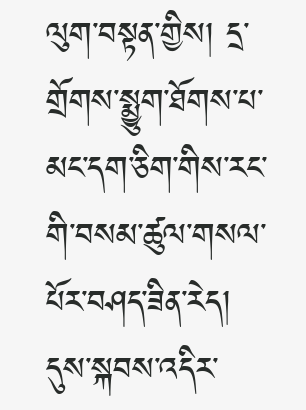ལུག་བསྟན་གྱིས། དྲ་གྲོགས་སྨྱུག་ཐོགས་པ་མང་དག་ཅིག་གིས་རང་གི་བསམ་ཚུལ་གསལ་པོར་བཤད་ཟིན་རེད། དུས་སྐབས་འདིར་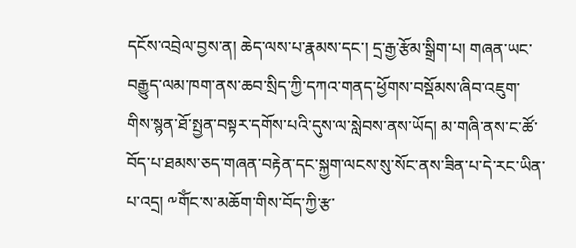དངོས་འབྲེལ་བྱས་ན། ཆེད་ལས་པ་རྣམས་དང་། དྲ་རྒྱ་རྩོམ་སྒྲིག་པ། གཞན་ཡང་བརྒྱུད་ལམ་ཁག་ནས་ཆབ་སྲིད་ཀྱི་དཀའ་གནད་ཕྱོགས་བསྡོམས་ཞིབ་འཇུག་གིས་སྙན་ཐོ་སྤྱན་བསྟར་དགོས་པའི་དུས་ལ་སླེབས་ནས་ཡོད། མ་གཞི་ནས་ང་ཚོ་བོད་པ་ཐམས་ཅད་གཞན་བརྟེན་དང་སྐྱག་ལངས་སུ་སོང་ནས་ཟིན་པ་དེ་རང་ཡིན་པ་འདྲ། ༸གོཾང་ས་མཆོག་གིས་བོད་ཀྱི་རྩ་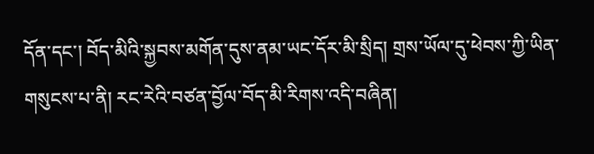དོན་དང་། བོད་མིའི་སྐྱབས་མགོན་དུས་ནམ་ཡང་དོར་མི་སྲིད། གྲས་ཡོལ་དུ་ཕེབས་ཀྱི་ཡིན་གསུངས་པ་ནི། རང་རེའི་བཙན་བྱོལ་བོད་མི་རིགས་འདི་བཞིན།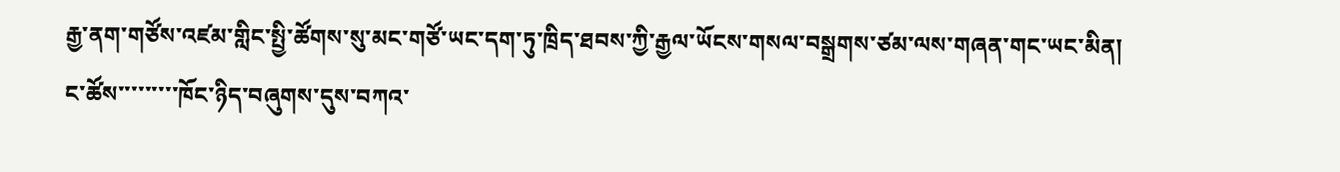རྒྱ་ནག་གཙོས་འཛམ་གླིང་སྤྱི་ཚོགས་སུ་མང་གཙོ་ཡང་དག་ཏུ་ཁྲིད་ཐབས་ཀྱི་རྒྱལ་ཡོངས་གསལ་བསྒྲགས་ཙམ་ལས་གཞན་གང་ཡང་མིན། ང་ཚོས་་་་་་་་་ཁོང་ཉིད་བཞུགས་དུས་བཀའ་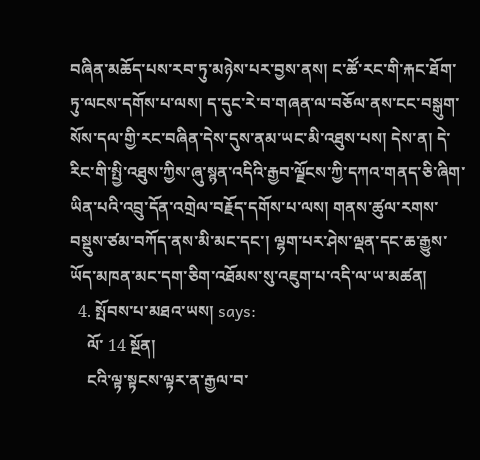བཞིན་མཆོད་པས་རབ་ཏུ་མཉེས་པར་བྱས་ནས། ང་ཚོ་རང་གི་རྐང་ཐོག་ཏུ་ལངས་དགོས་པ་ལས། ད་དུང་རེ་བ་གཞན་ལ་བཅོལ་ནས་ངང་བསྒུག་སོས་དལ་གྱི་རང་བཞིན་དེས་དུས་ནམ་ཡང་མི་འཐུས་པས། དེས་ན། དེ་རིང་གི་སྤྱི་འཐུས་ཀྱིས་ཞུ་སྙན་འདིའི་རྒྱབ་ལྗོངས་ཀྱི་དཀའ་གནད་ཅི་ཞིག་ཡིན་པའི་འབྲུ་དོན་འགྲེལ་བརྗོད་དགོས་པ་ལས། གནས་ཚུལ་རགས་བསྡུས་ཙམ་བཀོད་ནས་མི་མང་དང་། ལྷག་པར་ཤེས་ལྡན་དང་ཆ་རྒྱུས་ཡོད་མཁན་མང་དག་ཅིག་འཐོམས་སུ་འཇུག་པ་འདི་ལ་ཡ་མཚན།
  4. སྤོབས་པ་མཐའ་ཡས། says:
    ལོ་ 14 སྔོན།
    ངའི་ལྟ་སྟངས་ལྟར་ན་རྒྱལ་བ་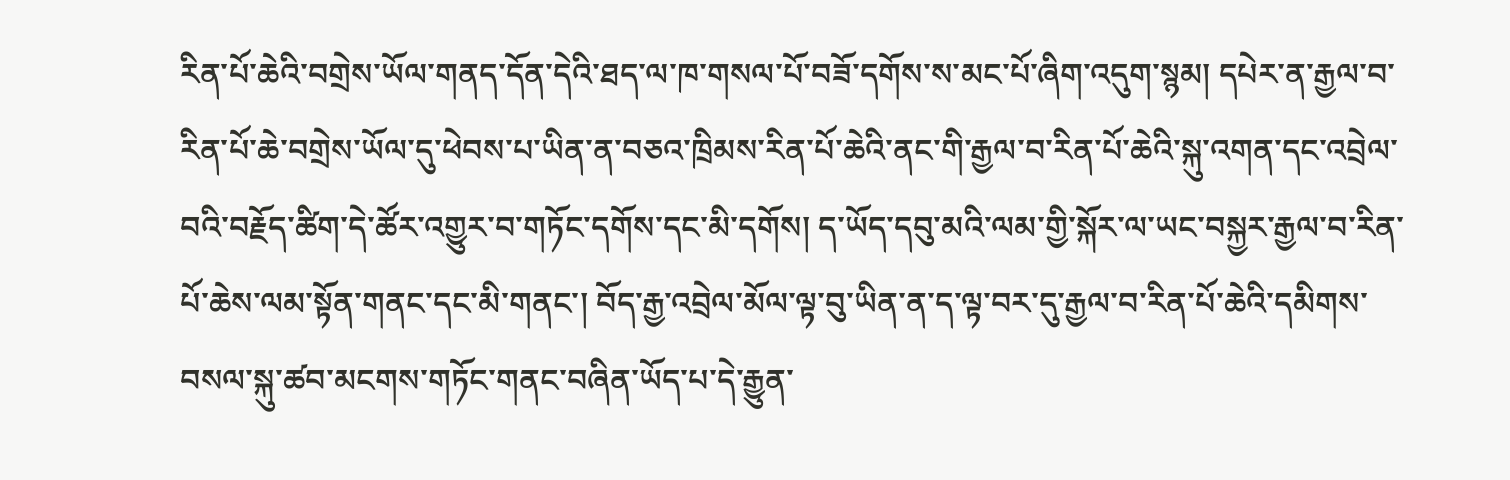རིན་པོ་ཆེའི་བགྲེས་ཡོལ་གནད་དོན་དེའི་ཐད་ལ་ཁ་གསལ་པོ་བཟོ་དགོས་ས་མང་པོ་ཞིག་འདུག་སྙམ། དཔེར་ན་རྒྱལ་བ་རིན་པོ་ཆེ་བགྲེས་ཡོལ་དུ་ཕེབས་པ་ཡིན་ན་བཅའ་ཁྲིམས་རིན་པོ་ཆེའི་ནང་གི་རྒྱལ་བ་རིན་པོ་ཆེའི་སྐུ་འགན་དང་འབྲེལ་བའི་བརྗོད་ཚིག་དེ་ཚོར་འགྱུར་བ་གཏོང་དགོས་དང་མི་དགོས། ད་ཡོད་དབུ་མའི་ལམ་གྱི་སྐོར་ལ་ཡང་བསྐྱར་རྒྱལ་བ་རིན་པོ་ཆེས་ལམ་སྟོན་གནང་དང་མི་གནང་། བོད་རྒྱ་འབྲེལ་མོལ་ལྟ་བུ་ཡིན་ན་ད་ལྟ་བར་དུ་རྒྱལ་བ་རིན་པོ་ཆེའི་དམིགས་བསལ་སྐུ་ཚབ་མངགས་གཏོང་གནང་བཞིན་ཡོད་པ་དེ་རྒྱུན་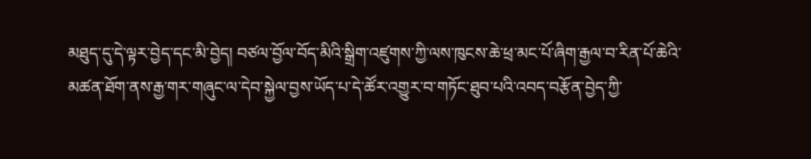མཐུད་དུ་དེ་ལྟར་བྱེད་དང་མི་བྱེད། བཙལ་བྱོལ་བོད་མིའི་སྒྲིག་འཛུགས་ཀྱི་ལས་ཁུངས་ཆེ་ཕྲ་མང་པོ་ཞིག་རྒྱལ་བ་རིན་པོ་ཆེའི་མཚན་ཐོག་ནས་རྒྱ་གར་གཞུང་ལ་དེབ་སྐྱེལ་བྱས་ཡོད་པ་དེ་ཚོར་འགྱུར་བ་གཏོང་ཐུབ་པའི་འབད་བརྩོན་བྱེད་ཀྱི་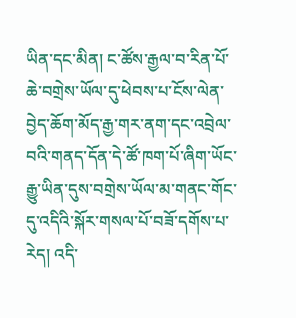ཡིན་དང་མིན། ང་ཚོས་རྒྱལ་བ་རིན་པོ་ཆེ་བགྲེས་ཡོལ་དུ་ཕེབས་པ་ངོས་ལེན་བྱེད་ཆོག་མོད་རྒྱ་གར་ནག་དང་འབྲེལ་བའི་གནད་དོན་དེ་ཚོ་ཁག་པོ་ཞིག་ཡོང་རྒྱུ་ཡིན་དུས་བགྲེས་ཡོལ་མ་གནང་གོང་དུ་འདིའི་སྐོར་གསལ་པོ་བཟོ་དགོས་པ་རེད། འདི་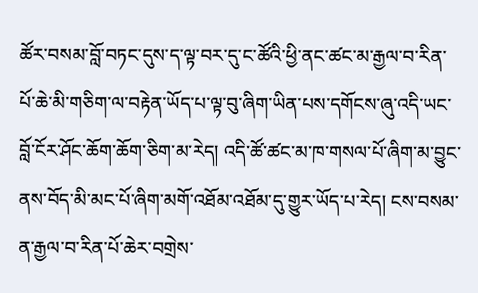ཚོར་བསམ་བློ་བཏང་དུས་ད་ལྟ་བར་དུ་ང་ཚོའི་ཕྱི་ནང་ཚང་མ་རྒྱལ་བ་རིན་པོ་ཆེ་མི་གཅིག་ལ་བརྟེན་ཡོད་པ་ལྟ་བུ་ཞིག་ཡིན་པས་དགོངས་ཞུ་འདི་ཡང་བློ་ངོར་ཤོང་ཆོག་ཆོག་ཅིག་མ་རེད། འདི་ཚོ་ཚང་མ་ཁ་གསལ་པོ་ཞིག་མ་བྱུང་ནས་བོད་མི་མང་པོ་ཞིག་མགོ་འཐོམ་འཐོམ་དུ་གྱུར་ཡོད་པ་རེད། ངས་བསམ་ན་རྒྱལ་བ་རིན་པོ་ཆེར་བགྲེས་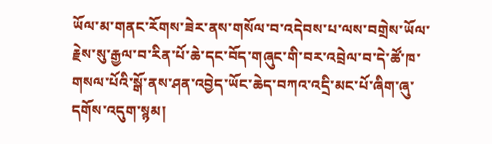ཡོལ་མ་གནང་རོགས་ཟེར་ནས་གསོལ་བ་འདེབས་པ་ལས་བགྲེས་ཡོལ་རྗེས་སུ་རྒྱལ་བ་རིན་པོ་ཆེ་དང་བོད་གཞུང་གི་བར་འབྲེལ་བ་དེ་ཚོ་ཁ་གསལ་པོའི་སྒོ་ནས་ཤན་འབྱེད་ཡོང་ཆེད་བཀའ་འདྲི་མང་པོ་ཞིག་ཞུ་དགོས་འདུག་སྙམ།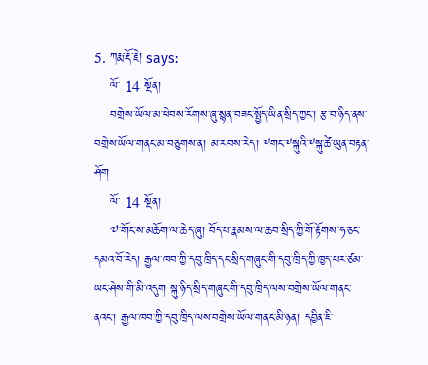5. ཀརྨ་རྡོ་རྗེ། says:
    ལོ་ 14 སྔོན།
    བགྲེས་ཡོལ་མ་ཕེབས་རོགས་ཞུ་སྙན་བཟང་སྤྱོད་ཡིན་སྲིད་ཀྱང་། རྩ་བ་ཉིད་ནས་བགྲེས་ཡོལ་གནང་མ་བཅུགས་ན། མ་རབས་རེད། ༸གང་༸སྐུའི་༸སྐུ་ཚེ་ཡུན་བརྟན་ཤོག
    ལོ་ 14 སྔོན།
    ༧་གོང་ས་མཆོག་ལ་ཆེད་ཞུ། བོད་པ་རྣམས་ལ་ཆབ་སྲིད་ཀྱི་གོ་རྟོགས་ཧ་ཅང་དམའ་བོ་རེད། རྒྱལ་ཁབ་ཀྱི་དབུ་ཁྲིད་དང་སྲིད་གཞུང་གི་དབུ་ཁྲིད་ཀྱི་ཁྱད་པར་ཙམ་ཡང་ཤེས་གི་མི་འདུག སྐུ་ཉིད་སྲིད་གཞུང་གི་དབུ་ཁྲིད་ལས་བགྲེས་ཡོལ་གནང་ནའང་། རྒྱལ་ཁབ་ཀྱི་དབུ་ཁྲིད་ལས་བགྲེས་ཡོལ་གནང་མི་ཉན། དབྱིན་ཇི་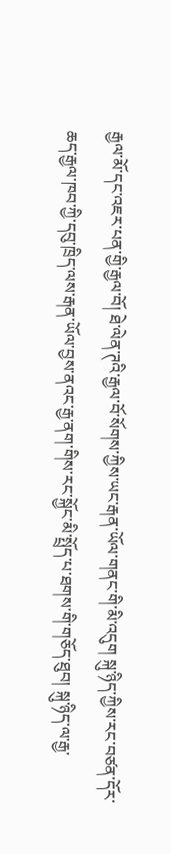རྒྱལ་མོ་དང་འཇར་པན་གྱི་རྒྱལ་བོ། ཐེ་ལེན་ཊའི་རྒྱལ་བོ་སོགས་ཀྱིས་ཡང་རྒན་ཡོལ་གནང་གི་མི་འདུག སྐུ་ཉིད་ཀྱིས་རང་བཙན་དོར་ཆད་རྒྱལ་ཁབ་ཀྱི་དབུ་ཁྲིད་ལས་རྒན་ཡོལ་བྱས་ནའང་རྒྱ་ནག་གིས་རང་སྐྱོང་མི་སྤྲོད་པ་ཐགས་གི་གཅོད་ཐུབ། སྐུ་ཉིད་ལ་རྒྱ་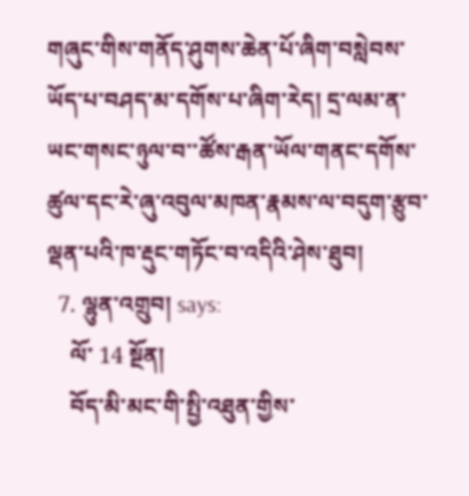གཞུང་གིས་གནོད་ཤུགས་ཆེན་པོ་ཞིག་བསླེབས་ཡོད་པ་བཤད་མ་དགོས་པ་ཞིག་རེད། དྲ་ལམ་ན་ཡང་གསང་ཉུལ་བ་་ཚོས་རྒན་ཡོལ་གནང་དགོས་ཚུལ་དང་རེ་ཞུ་འབུལ་མཁན་རྣམས་ལ་བདུག་རྩུབ་ལྡན་པའི་ཁ་རྡུང་གཏོང་བ་འདིའི་ཤེས་ཐུབ།
  7. ལྷུན་འགྲུབ། says:
    ལོ་ 14 སྔོན།
    བོད་མི་མང་གི་སྤྱི་འཐུན་གྱིས་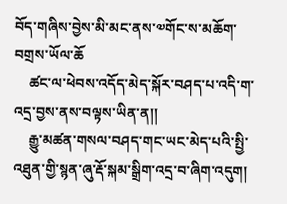བོད་གཞིས་བྱེས་མི་མང་ནས་༧གོང་ས་མཆོག་བགྲས་ཡོལ་ཆོ
    ཚང་ལ་ཕེབས་འདོད་མེད་སྐོར་བཤད་པ་འདི་ག་འདྲ་བྱས་ནས་བལྟས་ཡིན་ན།།
    རྒྱུ་མཚན་གསལ་བཤད་གང་ཡང་མེད་པའི་སྤྱི་འཐུན་གྱི་སྙན་ཞུ་རྡོ་སྐམ་སྒྲིག་འདྲ་བ་ཞིག་འདུག།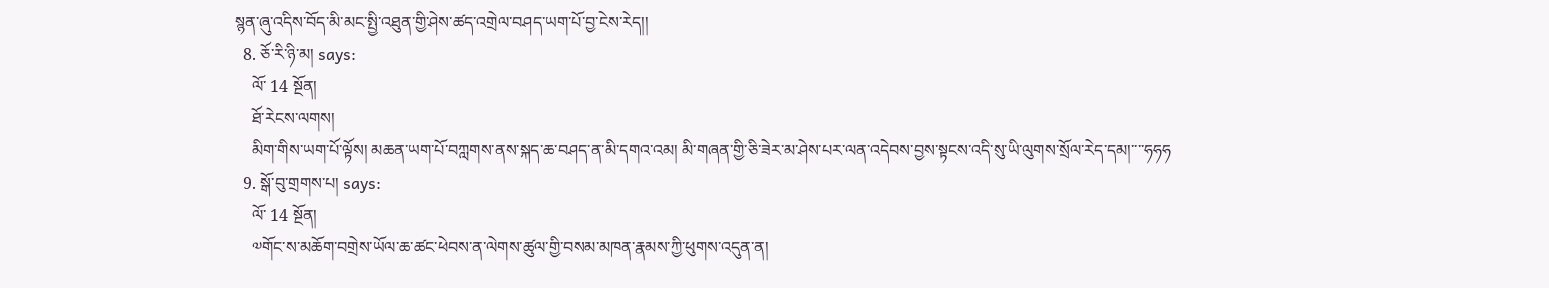སྙན་ཞུ་འདིས་བོད་མི་མང་སྤྱི་འཐུན་གྱི་ཤེས་ཚད་འགྲེལ་བཤད་ཡག་པོ་བྱ་ངེས་རེད།།
  8. ཅོ་རི་ཉི་མ། says:
    ལོ་ 14 སྔོན།
    ཐོ་རེངས་ལགས།
    མིག་གིས་ཡག་པོ་ལྟོས། མཆན་ཡག་པོ་བཀླགས་ནས་སྐད་ཆ་བཤད་ན་མི་དགའ་འམ། མི་གཞན་གྱི་ཅི་ཟེར་མ་ཤེས་པར་ལན་འདེབས་བྱས་སྟངས་འདི་སུ་ཡི་ལུགས་སྲོལ་རེད་དམ།་་་་ཧཧཧ
  9. སྒོ་བུ་གྲགས་པ། says:
    ལོ་ 14 སྔོན།
    ༧གོང་ས་མཆོག་བགྲེས་ཡོལ་ཆ་ཚང་ཕེབས་ན་ལེགས་ཚུལ་གྱི་བསམ་མཁན་རྣམས་ཀྱི་ཕུགས་འདུན་ན།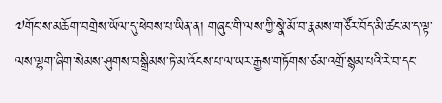༧གོང་ས་མཆོག་བགྲེས་ཡོལ་དུ་ཕེབས་པ་ཡིན་ན། གཞུང་གི་ལས་ཀྱི་སྣེ་མོ་བ་རྣམས་གཙོར་བོད་མི་ཚང་མ་ད་ལྟ་ལས་ལྷག་ཞིག་སེམས་ཤུགས་བསྒྲིམས་ཏེ་མ་འོངས་པ་ལ་ཡར་རྒྱས་གཏོགས་ཙམ་འགྲོ་སྙམ་པའི་རེ་བ་དང་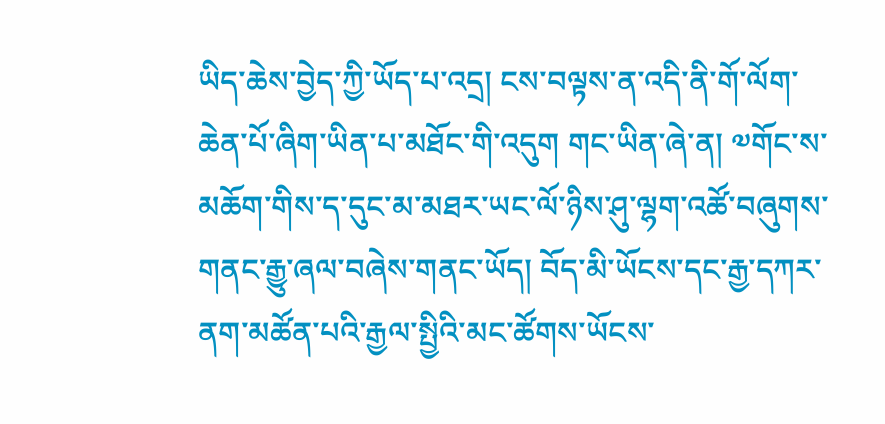ཡིད་ཆེས་བྱེད་ཀྱི་ཡོད་པ་འདྲ། ངས་བལྟས་ན་འདི་ནི་གོ་ལོག་ཆེན་པོ་ཞིག་ཡིན་པ་མཐོང་གི་འདུག གང་ཡིན་ཞེ་ན། ༧གོང་ས་མཆོག་གིས་ད་དུང་མ་མཐར་ཡང་ལོ་ཉིས་ཤུ་ལྷག་འཚོ་བཞུགས་གནང་རྒྱུ་ཞལ་བཞེས་གནང་ཡོད། བོད་མི་ཡོངས་དང་རྒྱ་དཀར་ནག་མཚོན་པའི་རྒྱལ་སྤྱིའི་མང་ཚོགས་ཡོངས་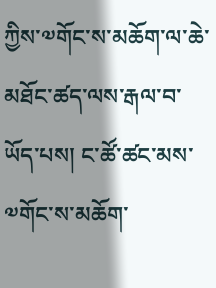ཀྱིས་༧གོང་ས་མཆོག་ལ་ཆེ་མཐོང་ཚད་ལས་རྒལ་བ་ཡོད་པས། ང་ཚོ་ཚང་མས་༧གོང་ས་མཆོག་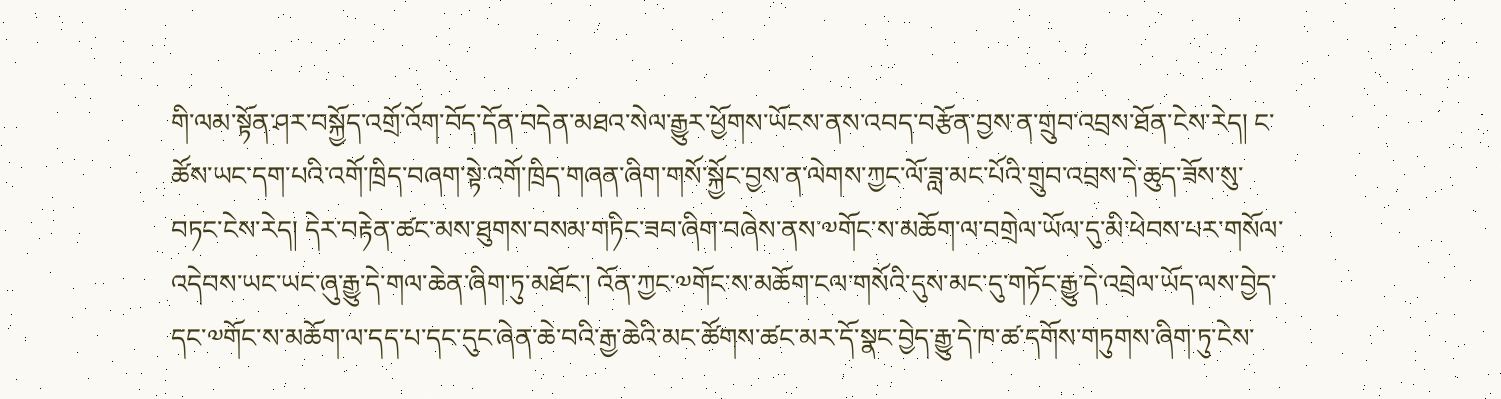གི་ལམ་སྟོན་ཤར་བསྐྱོད་འགྲོ་འོག་བོད་དོན་བདེན་མཐའ་སེལ་རྒྱུར་ཕྱོགས་ཡོངས་ནས་འབད་བརྩོན་བྱས་ན་གྲུབ་འབྲས་ཐོན་ངེས་རེད། ང་ཚོས་ཡང་དག་པའི་འགོ་ཁྲིད་བཞག་སྟེ་འགོ་ཁྲིད་གཞན་ཞིག་གསོ་སྐྱོང་བྱས་ན་ལེགས་ཀྱང་ལོ་ཟླ་མང་པོའི་གྲུབ་འབྲས་དེ་ཆུད་ཟོས་སུ་བཏང་ངེས་རེད། དེར་བརྟེན་ཚང་མས་ཐུགས་བསམ་གཏིང་ཟབ་ཞིག་བཞེས་ནས་༧གོང་ས་མཆོག་ལ་བགྲེལ་ཡོལ་དུ་མི་ཕེབས་པར་གསོལ་འདེབས་ཡང་ཡང་ཞུ་རྒྱུ་དེ་གལ་ཆེན་ཞིག་ཏུ་མཐོང་། འོན་ཀྱང་༧གོང་ས་མཆོག་ངལ་གསོའི་དུས་མང་དུ་གཏོང་རྒྱུ་དེ་འབྲེལ་ཡོད་ལས་བྱེད་དང་༧གོང་ས་མཆོག་ལ་དད་པ་དང་དུང་ཞེན་ཆེ་བའི་རྒྱ་ཆེའི་མང་ཚོགས་ཚང་མར་དོ་སྣང་བྱེད་རྒྱུ་དེ་ཁ་ཚ་དགོས་གཏུགས་ཞིག་ཏུ་ངེས་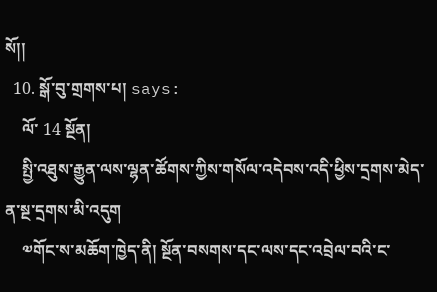སོ།།
  10. སྒོ་བུ་གྲགས་པ། says:
    ལོ་ 14 སྔོན།
    སྤྱི་འཐུས་རྒྱུན་ལས་ལྷན་ཚོགས་ཀྱིས་གསོལ་འདེབས་འདི་ཕྱིས་དྲགས་མེད་ན་སྔ་དྲགས་མི་འདུག
    ༧གོང་ས་མཆོག་ཁྱེད་ནི། སྔོན་བསགས་དང་ལས་དང་འབྲེལ་བའི་ང་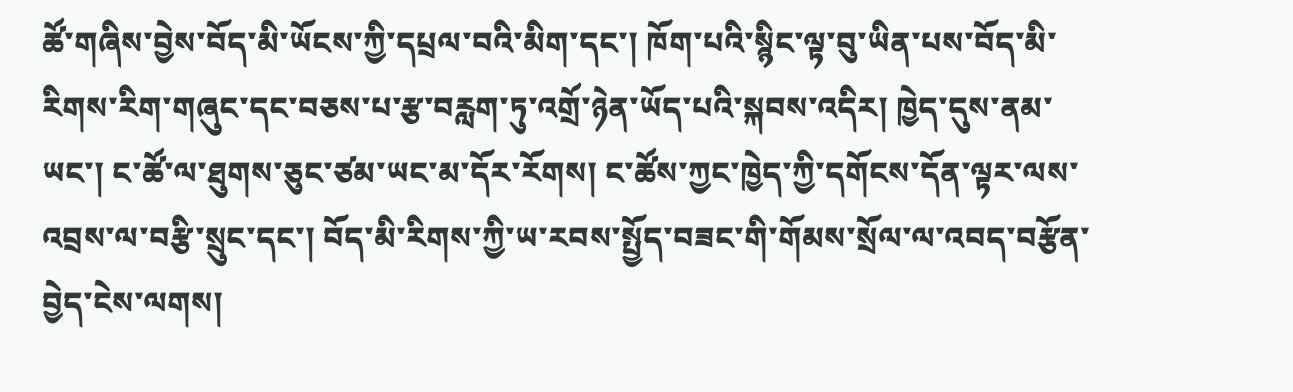ཚོ་གཞིས་བྱེས་བོད་མི་ཡོངས་ཀྱི་དཔྲལ་བའི་མིག་དང་། ཁོག་པའི་སྙིང་ལྟ་བུ་ཡིན་པས་བོད་མི་རིགས་རིག་གཞུང་དང་བཅས་པ་རྩ་བརླག་ཏུ་འགྲོ་ཉེན་ཡོད་པའི་སྐབས་འདིར། ཁྱེད་དུས་ནམ་ཡང་། ང་ཚོ་ལ་ཐུགས་ཅུང་ཙམ་ཡང་མ་དོར་རོགས། ང་ཚོས་ཀྱང་ཁྱེད་ཀྱི་དགོངས་དོན་ལྟར་ལས་འབྲས་ལ་བརྩི་སྲུང་དང་། བོད་མི་རིགས་ཀྱི་ཡ་རབས་སྤྱོད་བཟང་གི་གོམས་སྲོལ་ལ་འབད་བརྩོན་བྱེད་ངེས་ལགས།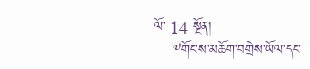ལོ་ 14 སྔོན།
    ༸གོང་ས་མཆོག་བགྲེས་ཡོལ་དང་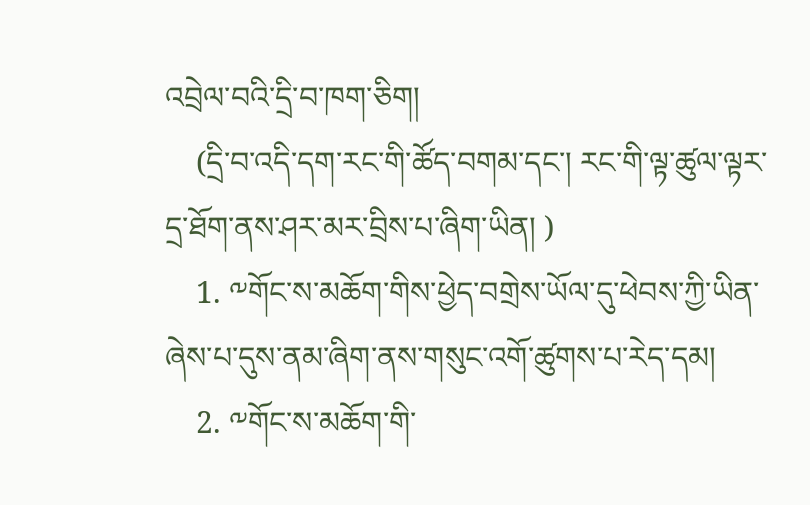འབྲེལ་བའི་དྲི་བ་ཁག་ཅིག།
    (དྲི་བ་འདི་དག་རང་གི་ཚོད་བགམ་དང་། རང་གི་ལྟ་ཚུལ་ལྟར་དྲ་ཐོག་ནས་ཤར་མར་བྲིས་པ་ཞིག་ཡིན། )
    1. ༸གོང་ས་མཆོག་གིས་ཕྱེད་བགྲེས་ཡོལ་དུ་ཕེབས་ཀྱི་ཡིན་ཞེས་པ་དུས་ནམ་ཞིག་ནས་གསུང་འགོ་ཚུགས་པ་རེད་དམ།
    2. ༸གོང་ས་མཆོག་གི་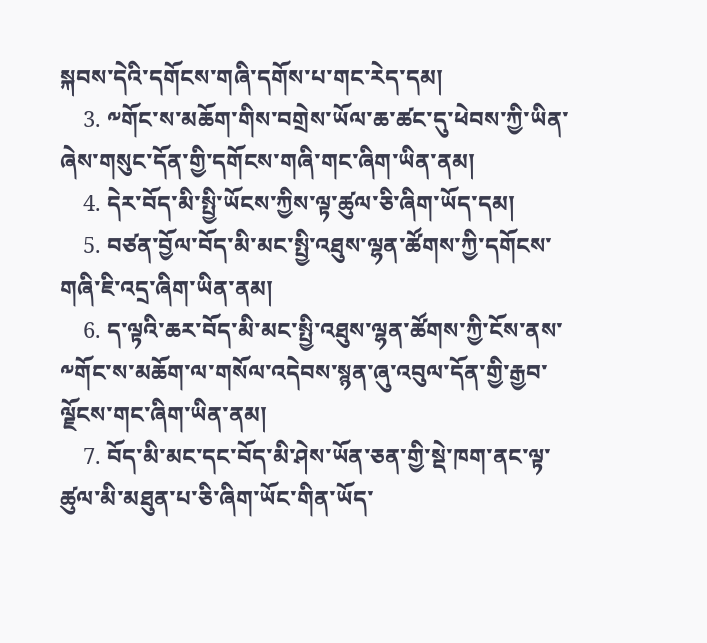སྐབས་དེའི་དགོངས་གཞི་དགོས་པ་གང་རེད་དམ།
    3. ༸གོང་ས་མཆོག་གིས་བགྲེས་ཡོལ་ཆ་ཚང་དུ་ཕེབས་ཀྱི་ཡིན་ཞེས་གསུང་དོན་གྱི་དགོངས་གཞི་གང་ཞིག་ཡིན་ནམ།
    4. དེར་བོད་མི་སྤྱི་ཡོངས་ཀྱིས་ལྟ་ཚུལ་ཅི་ཞིག་ཡོད་དམ།
    5. བཙན་བྱོལ་བོད་མི་མང་སྤྱི་འཐུས་ལྷན་ཚོགས་ཀྱི་དགོངས་གཞི་ཇི་འདྲ་ཞིག་ཡིན་ནམ།
    6. ད་ལྟའི་ཆར་བོད་མི་མང་སྤྱི་འཐུས་ལྷན་ཚོགས་ཀྱི་ངོས་ནས་༸གོང་ས་མཆོག་ལ་གསོལ་འདེབས་སྙན་ཞུ་འབུལ་དོན་གྱི་རྒྱབ་ལྗོངས་གང་ཞིག་ཡིན་ནམ།
    7. བོད་མི་མང་དང་བོད་མི་ཤེས་ཡོན་ཅན་གྱི་སྡེ་ཁག་ནང་ལྟ་ཚུལ་མི་མཐུན་པ་ཅི་ཞིག་ཡོང་གིན་ཡོད་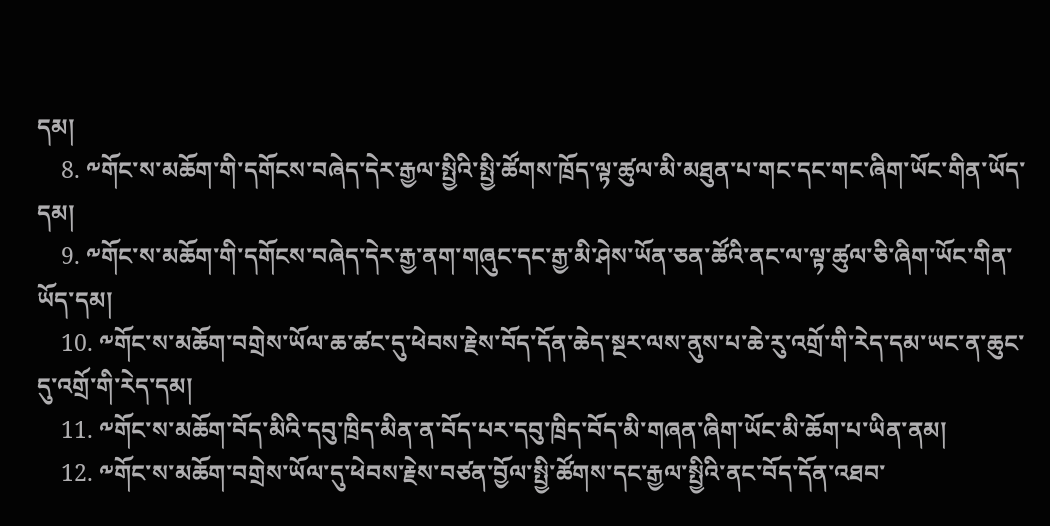དམ།
    8. ༸གོང་ས་མཆོག་གི་དགོངས་བཞེད་དེར་རྒྱལ་སྤྱིའི་སྤྱི་ཚོགས་ཁྲོད་ལྟ་ཚུལ་མི་མཐུན་པ་གང་དང་གང་ཞིག་ཡོང་གིན་ཡོད་དམ།
    9. ༸གོང་ས་མཆོག་གི་དགོངས་བཞེད་དེར་རྒྱ་ནག་གཞུང་དང་རྒྱ་མི་ཤེས་ཡོན་ཅན་ཚོའི་ནང་ལ་ལྟ་ཚུལ་ཅི་ཞིག་ཡོང་གིན་ཡོད་དམ།
    10. ༸གོང་ས་མཆོག་བགྲེས་ཡོལ་ཆ་ཚང་དུ་ཕེབས་རྗེས་བོད་དོན་ཆེད་སྔར་ལས་ནུས་པ་ཆེ་རུ་འགྲོ་གི་རེད་དམ་ཡང་ན་ཆུང་དུ་འགྲོ་གི་རེད་དམ།
    11. ༸གོང་ས་མཆོག་བོད་མིའི་དབུ་ཁྲིད་མིན་ན་བོད་པར་དབུ་ཁྲིད་བོད་མི་གཞན་ཞིག་ཡོང་མི་ཆོག་པ་ཡིན་ནམ།
    12. ༸གོང་ས་མཆོག་བགྲེས་ཡོལ་དུ་ཕེབས་རྗེས་བཙན་བྱོལ་སྤྱི་ཚོགས་དང་རྒྱལ་སྤྱིའི་ནང་བོད་དོན་འཐབ་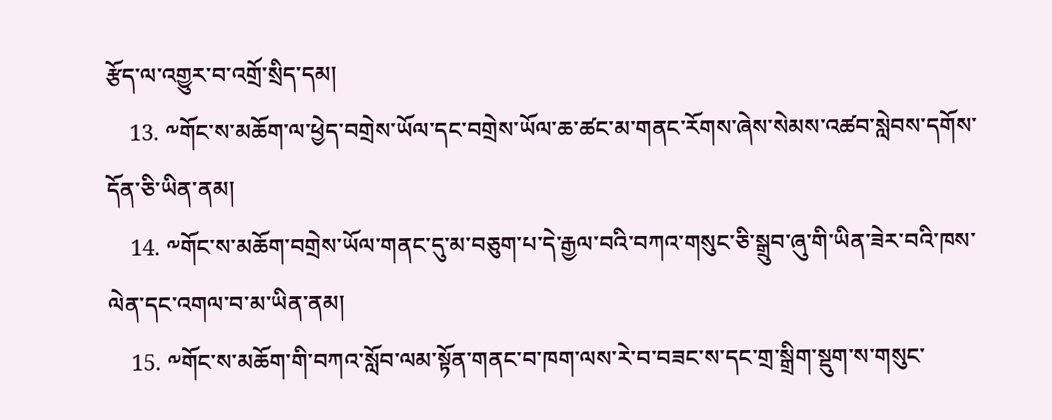རྩོད་ལ་འགྱུར་བ་འགྲོ་སྲིད་དམ།
    13. ༸གོང་ས་མཆོག་ལ་ཕྱེད་བགྲེས་ཡོལ་དང་བགྲེས་ཡོལ་ཆ་ཚང་མ་གནང་རོགས་ཞེས་སེམས་འཚབ་སླེབས་དགོས་དོན་ཅི་ཡིན་ནམ།
    14. ༸གོང་ས་མཆོག་བགྲེས་ཡོལ་གནང་དུ་མ་བཅུག་པ་དེ་རྒྱལ་བའི་བཀའ་གསུང་ཅི་སྒྲུབ་ཞུ་གི་ཡིན་ཟེར་བའི་ཁས་ལེན་དང་འགལ་བ་མ་ཡིན་ནམ།
    15. ༸གོང་ས་མཆོག་གི་བཀའ་སློབ་ལམ་སྟོན་གནང་བ་ཁག་ལས་རེ་བ་བཟང་ས་དང་གྲ་སྒྲིག་སྡུག་ས་གསུང་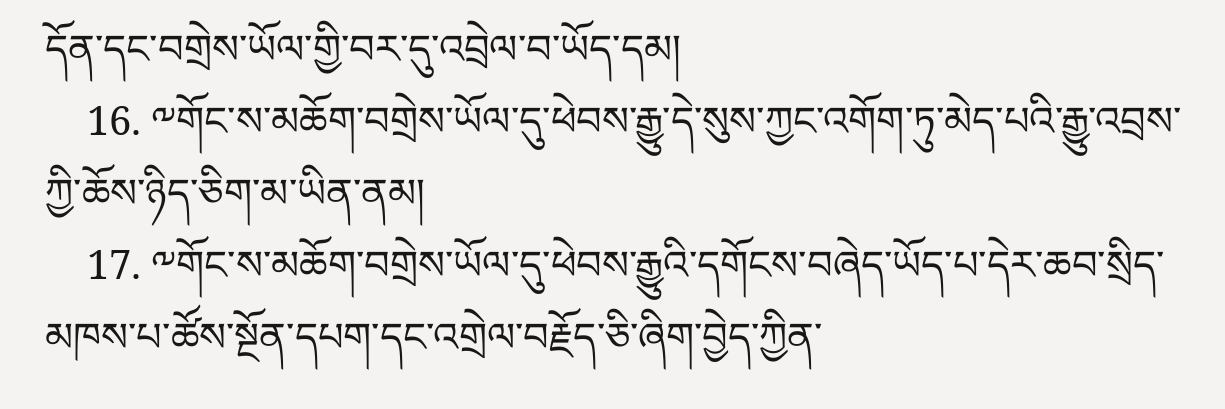དོན་དང་བགྲེས་ཡོལ་གྱི་བར་དུ་འབྲེལ་བ་ཡོད་དམ།
    16. ༸གོང་ས་མཆོག་བགྲེས་ཡོལ་དུ་ཕེབས་རྒྱུ་དེ་སུས་ཀྱང་འགོག་ཏུ་མེད་པའི་རྒྱུ་འབྲས་ཀྱི་ཆོས་ཉིད་ཅིག་མ་ཡིན་ནམ།
    17. ༸གོང་ས་མཆོག་བགྲེས་ཡོལ་དུ་ཕེབས་རྒྱུའི་དགོངས་བཞེད་ཡོད་པ་དེར་ཆབ་སྲིད་མཁས་པ་ཚོས་སྔོན་དཔག་དང་འགྲེལ་བརྗོད་ཅི་ཞིག་བྱེད་ཀྱིན་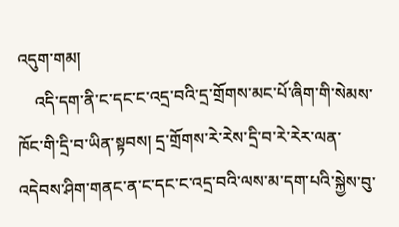འདུག་གམ།
    འདི་དག་ནི་ང་དང་ང་འདྲ་བའི་དྲ་གྲོགས་མང་པོ་ཞིག་གི་སེམས་ཁོང་གི་དྲི་བ་ཡིན་སྟབས། དྲ་གྲོགས་རེ་རེས་དྲི་བ་རེ་རེར་ལན་འདེབས་ཤིག་གནང་ན་ང་དང་ང་འདྲ་བའི་ལས་མ་དག་པའི་སྐྱེས་བུ་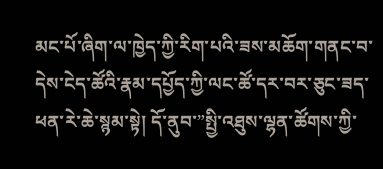མང་པོ་ཞིག་ལ་ཁྱེད་ཀྱི་རིག་པའི་ཟས་མཆོག་གནང་བ་དེས་ངེད་ཚོའི་རྣམ་དཔྱོད་ཀྱི་ལང་ཚོ་དར་བར་ཅུང་ཟད་ཕན་རེ་ཆེ་སྙམ་སྟེ། དོ་ནུབ་”སྤྱི་འཐུས་ལྷན་ཚོགས་ཀྱི་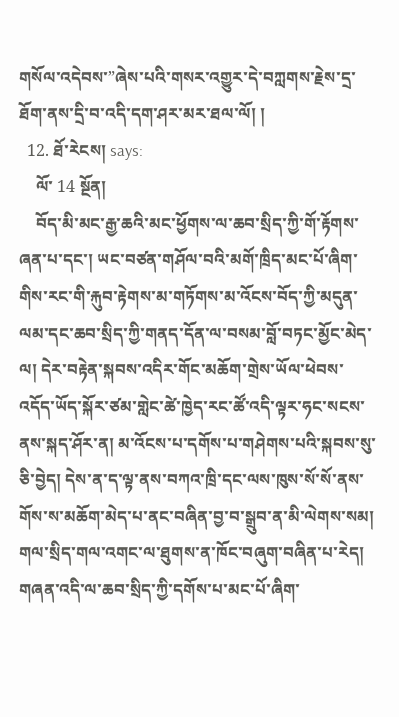གསོལ་འདེབས་”ཞེས་པའི་གསར་འགྱུར་དེ་བཀླགས་རྗེས་དྲ་ཐོག་ནས་དྲི་བ་འདི་དག་ཤར་མར་ཐལ་ལོ། །
  12. ཐོ་རེངས། says:
    ལོ་ 14 སྔོན།
    བོད་མི་མང་རྒྱ་ཆའི་མང་ཕྱོགས་ལ་ཆབ་སྲིད་ཀྱི་གོ་རྟོགས་ཞན་པ་དང་། ཡང་བཙན་གཤོལ་བའི་མགོ་ཁྲིད་མང་པོ་ཞིག་གིས་རང་གི་རྐུབ་རྟེགས་མ་གཏོགས་མ་འོངས་བོད་ཀྱི་མདུན་ལམ་དང་ཆབ་སྲིད་ཀྱི་གནད་དོན་ལ་བསམ་བློ་བཏང་མྱོང་མེད་ལ། དེར་བརྟེན་སྐབས་འདིར་གོང་མཆོག་གྲེས་ཡོལ་ཕེབས་འདོད་ཡོད་སྐོར་ཙམ་གླེང་ཚེ་ཁྱེད་རང་ཚོ་འདི་ལྟར་ཧང་སངས་ནས་སྐད་ཤོར་ན། མ་འོངས་པ་དགོས་པ་གཤེགས་པའི་སྐབས་སུ་ཅི་བྱེད། དེས་ན་ད་ལྟ་ནས་བཀའ་ཁྲི་དང་ལས་ཁུས་སོ་སོ་ནས་གོས་ས་མཆོག་མེད་པ་ནང་བཞིན་བྱ་བ་སྒྲུབ་ན་མི་ལེགས་སམ། གལ་སྲིད་གལ་འགང་ལ་ཐུགས་ན་ཁོང་བཞུག་བཞིན་པ་རེད། གཞན་འདི་ལ་ཆབ་སྲིད་ཀྱི་དགོས་པ་མང་པོ་ཞིག་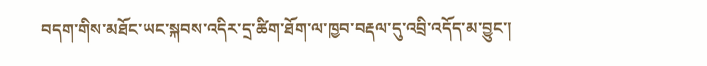བདག་གིས་མཐོང་ཡང་སྐབས་འདིར་དྲ་ཚིག་ཐོག་ལ་ཁྱབ་བརྡལ་དུ་འབྲི་འདོད་མ་བྱུང་།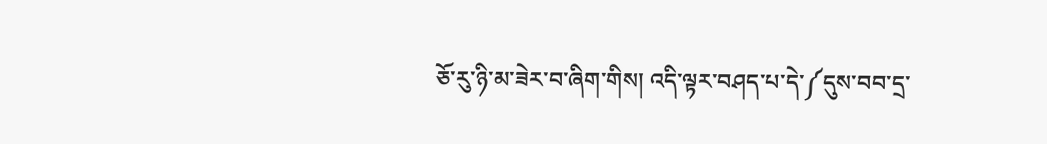ཅོ་རུ་ཉི་མ་ཟེར་བ་ཞིག་གིས། འདི་ལྟར་བཤད་པ་དེ་༼དུས་བབ་དྲ་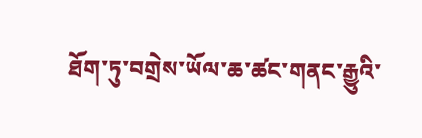ཐོག་ཏུ་བགྲེས་ཡོལ་ཆ་ཚང་གནང་རྒྱུའི་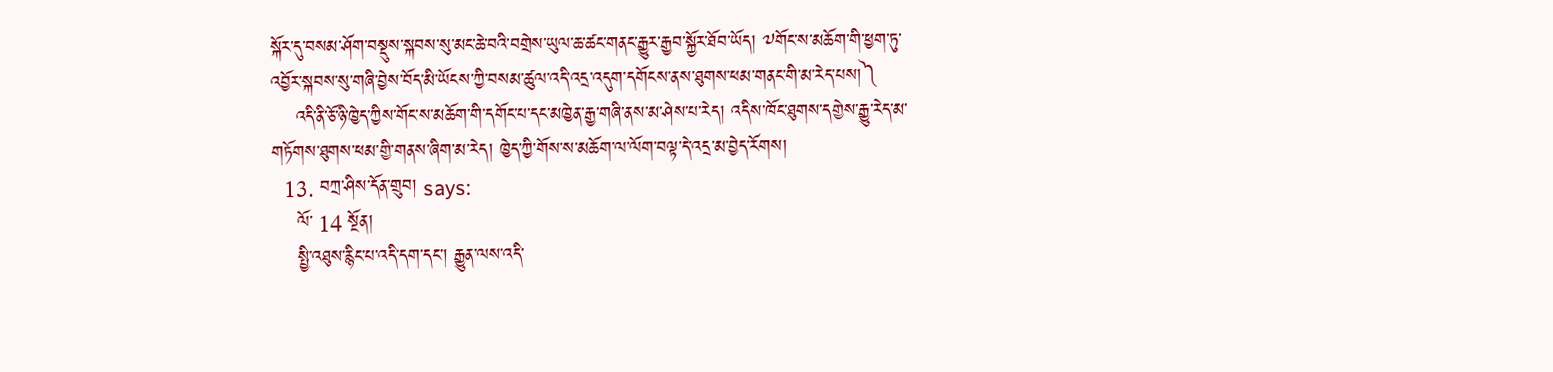སྐོར་དུ་བསམ་ཤོག་བསྡུས་སྐབས་སུ་མང་ཆེ་བའི་བགྲེས་ཡུལ་ཆ་ཚང་གནང་རྒྱུར་རྒྱབ་སྐྱོར་ཐོབ་ཡོད། ༧གོང་ས་མཆོག་གི་ཕྱག་ཏུ་འབྱོར་སྐབས་སུ་གཞི་བྱེས་བོད་མི་ཡོངས་ཀྱི་བསམ་ཚུལ་འདི་འདྲ་འདུག་དགོངས་ནས་ཐུགས་ཕམ་གནང་གི་མ་རེད་པས།༽
    འདི་ནི་ཅོ་ཉི་ཁྱེད་ཀྱིས་གོང་ས་མཆོག་གི་དགོང་པ་དང་མཁྱེན་རྒྱ་གཞི་ནས་མ་ཤེས་པ་རེད། འདིས་ཁོང་ཐུགས་དགྱེས་རྒྱུ་རེད་མ་གཏོགས་ཐུགས་ཕམ་གྱི་གནས་ཞིག་མ་རེད། ཁྱེད་ཀྱི་གོས་ས་མཆོག་ལ་ལོག་བལྟ་དེ་འདྲ་མ་བྱེད་རོགས།
  13. བཀྲ་ཤིས་དོན་གྲུབ། says:
    ལོ་ 14 སྔོན།
    སྤྱི་འཐུས་རྙིང་པ་འདི་དག་དང་། རྒྱུན་ལས་འདི་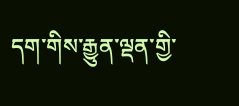དག་གིས་རྒྱུན་ལྡན་གྱི་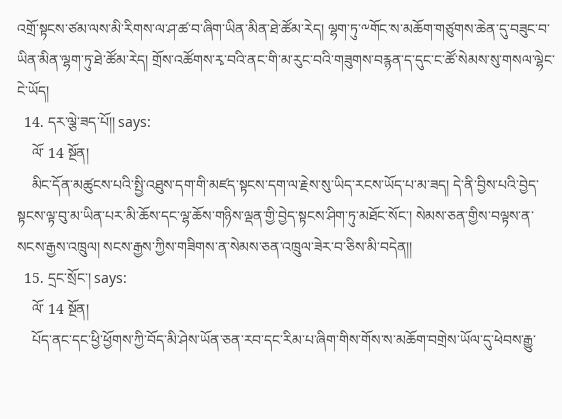འགྲོ་སྟངས་ཙམ་ལས་མི་རིགས་ལ་ཤ་ཚ་བ་ཞིག་ཡིན་མིན་ཐེ་ཚོམ་རེད། ལྷག་ཏུ་༸གོང་ས་མཆོག་གཙུགས་ཆེན་དུ་བཟུང་བ་ཡིན་མིན་ལྷག་ཏུ་ཐེ་ཚོམ་རེད། གྲོས་འཚོགས་རྭ་བའི་ནང་གི་མ་རུང་བའི་གཟུགས་བརྙན་ད་དུང་ང་ཚོ་སེམས་སུ་གསལ་ལྷེང་ངེ་ཡོད།
  14. དར་ལྕེ་ཟད་པོ།། says:
    ལོ་ 14 སྔོན།
    མིང་དོན་མཚུངས་པའི་སྤྱི་འཐུས་དག་གི་མཛད་སྟངས་དག་ལ་རྗེས་སུ་ཡིད་རངས་ཡོད་པ་མ་ཟད། དེ་ནི་བྱིས་པའི་བྱེད་སྟངས་ལྟ་བུ་མ་ཡིན་པར་མི་ཆོས་དང་ལྷ་ཆོས་གཉིས་ལྡན་གྱི་བྱེད་སྟངས་ཤིག་ཏུ་མཐོང་སོང་། སེམས་ཅན་གྱིས་བལྟས་ན་སངས་རྒྱས་འཁྲུལ། སངས་རྒྱས་ཀྱིས་གཟིགས་ན་སེམས་ཅན་འཁྲུལ་ཟེར་བ་ཅིས་མི་བདེན།།
  15. དྲང་སྲོང་། says:
    ལོ་ 14 སྔོན།
    པོད་ནང་དང་ཕྱི་ཕྱོགས་ཀྱི་བོད་མི་ཤེས་ཡོན་ཅན་རབ་དང་རིམ་པ་ཞིག་གིས་གོས་ས་མཆོག་བགྲེས་ཡོལ་དུ་ཕེབས་རྒྱུ་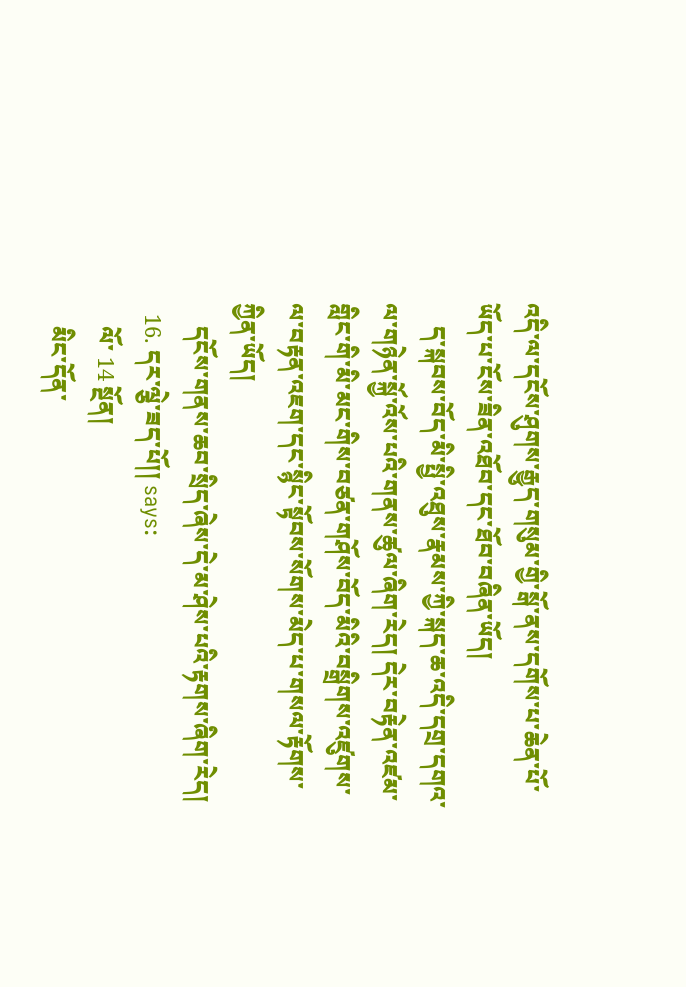འདི་ལ་དངོས་ཤུགས་རྒྱུད་གསུམ་གྱི་སྒོ་ནས་དགོས་པ་ཆེན་པོ་ཡོད་པ་ངོས་ཟིན་འཐོབ་དང་ཐོབ་བཞིན་ཡོད།
    ད་སྐབས་བོད་མི་སྤྱི་འཐུས་རྣམས་ཀྱི་སྐད་ཆ་འདི་དགྲ་དགའ་ལ་གཉེན་སྐྱོ་འོས་པའི་གནས་ཚུལ་ཞིག་རེད། དེར་བརྟེན་འཛམ་གླིང་གི་མི་མང་གིས་བཙན་གཤོས་བོད་མིའི་བསྒྲིགས་འཛུགས་ལ་བརྟན་འཇག་དང་སྙིང་སྟོབས་སོགས་མེད་པ་གསལ་རྟོགས་ཀྱིན་ཡོད།
    དངོས་གནས་ཆབ་སྲིད་ཞེས་དེ་མ་ཤེས་པའི་རྟགས་ཞིག་རེད།
  16. དར་ལྕེ་ཟད་པོ།། says:
    ལོ་ 14 སྔོན།
    མིང་དོན་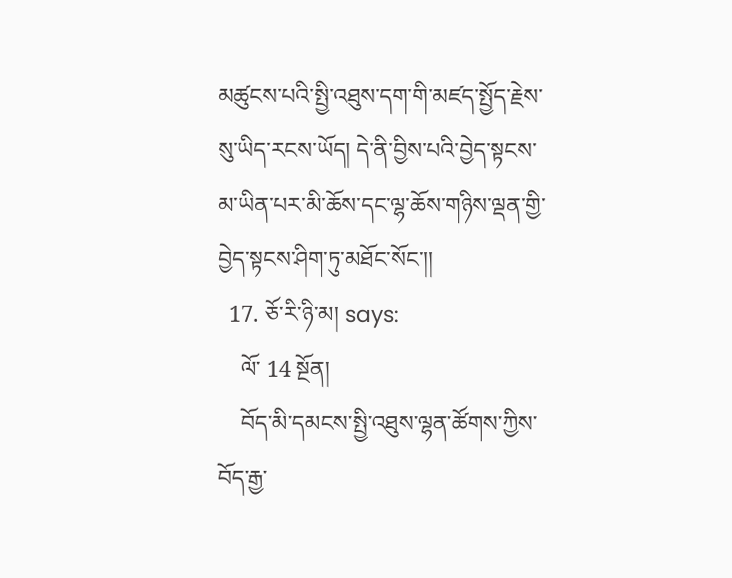མཚུངས་པའི་སྤྱི་འཐུས་དག་གི་མཛད་སྤྱོད་རྗེས་སུ་ཡིད་རངས་ཡོད། དེ་ནི་བྱིས་པའི་བྱེད་སྟངས་མ་ཡིན་པར་མི་ཆོས་དང་ལྷ་ཆོས་གཉིས་ལྡན་གྱི་བྱེད་སྟངས་ཤིག་ཏུ་མཐོང་སོང་།།
  17. ཅོ་རི་ཉི་མ། says:
    ལོ་ 14 སྔོན།
    བོད་མི་དམངས་སྤྱི་འཐུས་ལྷན་ཚོགས་ཀྱིས་བོད་རྒྱ་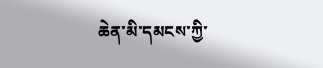ཆེན་མི་དམངས་ཀྱི་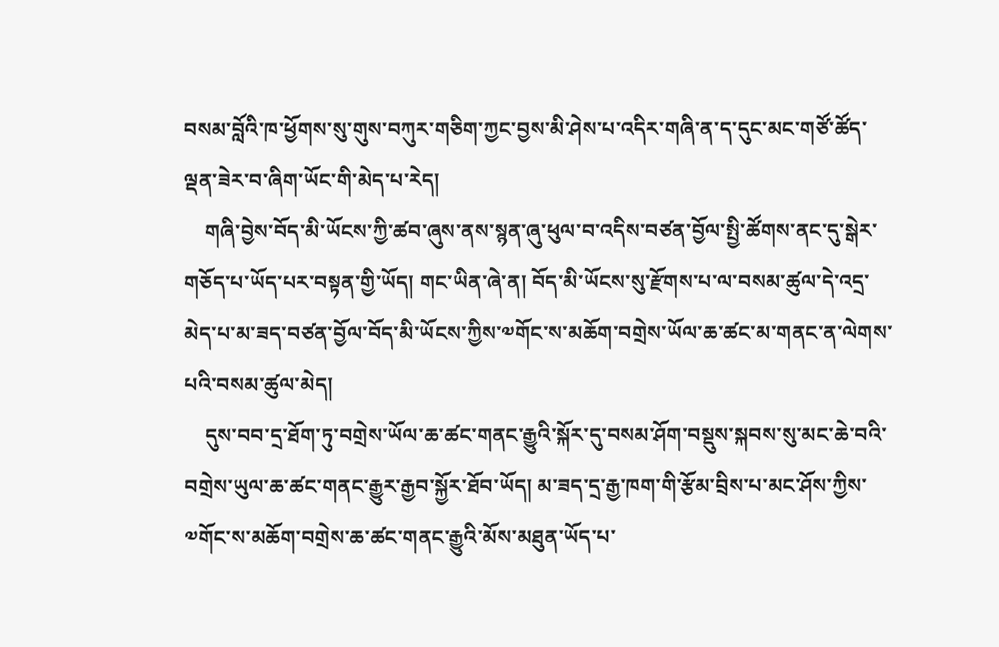བསམ་བློའི་ཁ་ཕྱོགས་སུ་གུས་བཀུར་གཅིག་ཀྱང་བྱས་མི་ཤེས་པ་འདིར་གཞི་ན་ད་དུང་མང་གཙོ་ཚོད་ལྡན་ཟེར་བ་ཞིག་ཡོང་གི་མེད་པ་རེད།
    གཞི་བྱེས་བོད་མི་ཡོངས་ཀྱི་ཚབ་ཞུས་ནས་སྙན་ཞུ་ཕུལ་བ་འདིས་བཙན་བྱོལ་སྤྱི་ཚོགས་ནང་དུ་སྒེར་གཅོད་པ་ཡོད་པར་བསྟན་གྱི་ཡོད། གང་ཡིན་ཞེ་ན། བོད་མི་ཡོངས་སུ་རྫོགས་པ་ལ་བསམ་ཚུལ་དེ་འདྲ་མེད་པ་མ་ཟད་བཙན་བྱོལ་བོད་མི་ཡོངས་ཀྱིས་༧གོང་ས་མཆོག་བགྲེས་ཡོལ་ཆ་ཚང་མ་གནང་ན་ལེགས་པའི་བསམ་ཚུལ་མེད།
    དུས་བབ་དྲ་ཐོག་ཏུ་བགྲེས་ཡོལ་ཆ་ཚང་གནང་རྒྱུའི་སྐོར་དུ་བསམ་ཤོག་བསྡུས་སྐབས་སུ་མང་ཆེ་བའི་བགྲེས་ཡུལ་ཆ་ཚང་གནང་རྒྱུར་རྒྱབ་སྐྱོར་ཐོབ་ཡོད། མ་ཟད་དྲ་རྒྱ་ཁག་གི་རྩོམ་བྲིས་པ་མང་ཤོས་ཀྱིས་༧གོང་ས་མཆོག་བགྲེས་ཆ་ཚང་གནང་རྒྱུའི་མོས་མཐུན་ཡོད་པ་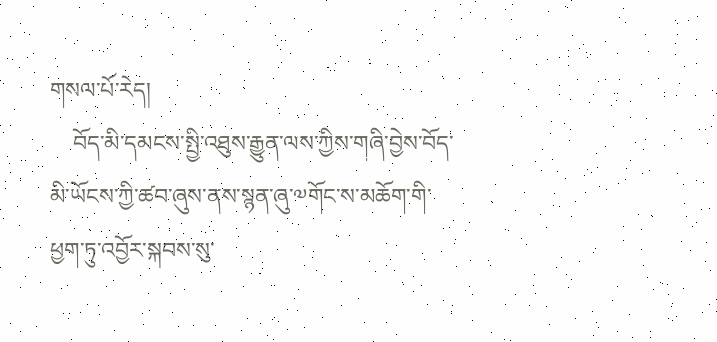གསལ་པོ་རེད།
    བོད་མི་དམངས་སྤྱི་འཐུས་རྒྱུན་ལས་ཀྱིས་གཞི་བྱེས་བོད་མི་ཡོངས་ཀྱི་ཚབ་ཞུས་ནས་སྙན་ཞུ་༧གོང་ས་མཆོག་གི་ཕྱག་ཏུ་འབྱོར་སྐབས་སུ་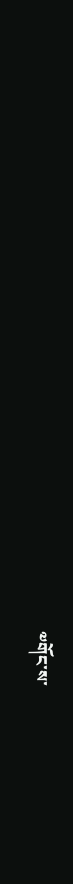༧གོང་ས་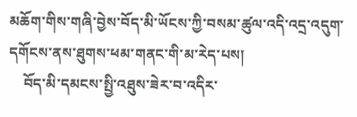མཆོག་གིས་གཞི་བྱེས་བོད་མི་ཡོངས་ཀྱི་བསམ་ཚུལ་འདི་འདྲ་འདུག་དགོངས་ནས་ཐུགས་ཕམ་གནང་གི་མ་རེད་པས།
    བོད་མི་དམངས་སྤྱི་འཐུས་ཟེར་བ་འདིར་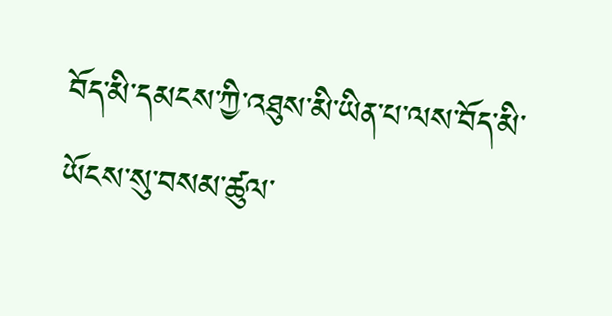བོད་མི་དམངས་ཀྱི་འཐུས་མི་ཡིན་པ་ལས་བོད་མི་ཡོངས་སུ་བསམ་ཚུལ་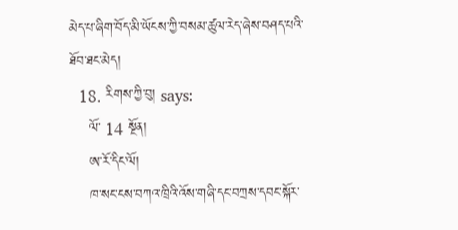མེད་པ་ཞིག་བོད་མི་ཡོངས་ཀྱི་བསམ་ཚུལ་རེད་ཞེས་བཤད་པའི་ཐོབ་ཐང་མེད།
  18. རིགས་ཀྱི་བུ། says:
    ལོ་ 14 སྔོན།
    ཨ་རོ་དིང་ལོ།
    ཁ་སང་ངས་བཀའ་ཁྲིའི་འོས་གཞི་དང་བཀྲས་དབང་སྐོར་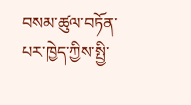བསམ་ཚུལ་བཏོན་པར་ཁྱེད་ཀྱིས་སྤྱི་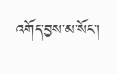འགོད་བྱས་མ་སོང་།